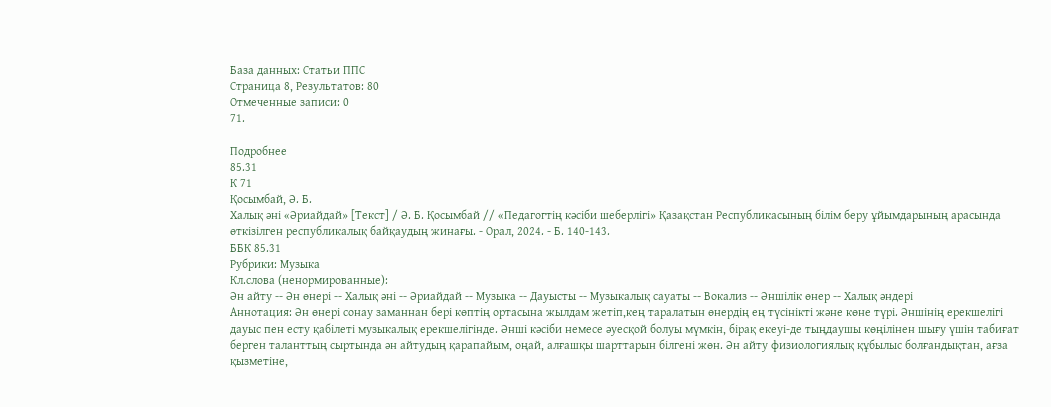База данных: Статьи ППС
Страница 8, Результатов: 80
Отмеченные записи: 0
71.

Подробнее
85.31
К 71
Қосымбай, Ә. Б.
Халық әні «Әриайдай» [Текст] / Ә. Б. Қосымбай // «Педагогтің кәсіби шеберлігі» Қазақстан Республикасының білім беру ұйымдарының арасында өткізілген республикалық байқаудың жинағы. - Орал, 2024. - Б. 140-143.
ББК 85.31
Рубрики: Музыка
Кл.слова (ненормированные):
Ән айту -- Ән өнері -- Халық әні -- Әриайдай -- Музыка -- Дауысты -- Музыкалық сауаты -- Вокализ -- Әншілік өнер -- Халық әндері
Аннотация: Ән өнері сонау заманнан бері көптің ортасына жылдам жетіп,кең таралатын өнердің ең түсінікті және көне түрі. Әншінің ерекшелігі дауыс пен есту қабілеті музыкалық ерекшелігінде. Әнші кәсіби немесе әуесқой болуы мүмкін, бірақ екеуі-де тыңдаушы көңілінен шығу үшін табиғат берген таланттың сыртында ән айтудың қарапайым, оңай, алғашқы шарттарын білгені жөн. Ән айту физиологиялық құбылыс болғандықтан, ағза қызметіне,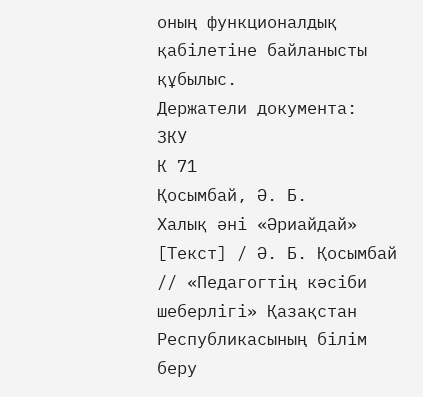оның функционалдық қабілетіне байланысты құбылыс.
Держатели документа:
ЗКУ
К 71
Қосымбай, Ә. Б.
Халық әні «Әриайдай» [Текст] / Ә. Б. Қосымбай // «Педагогтің кәсіби шеберлігі» Қазақстан Республикасының білім беру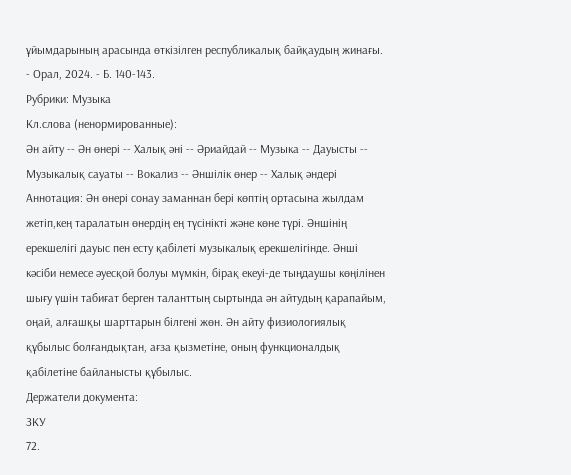ұйымдарының арасында өткізілген республикалық байқаудың жинағы. - Орал, 2024. - Б. 140-143.
Рубрики: Музыка
Кл.слова (ненормированные):
Ән айту -- Ән өнері -- Халық әні -- Әриайдай -- Музыка -- Дауысты -- Музыкалық сауаты -- Вокализ -- Әншілік өнер -- Халық әндері
Аннотация: Ән өнері сонау заманнан бері көптің ортасына жылдам жетіп,кең таралатын өнердің ең түсінікті және көне түрі. Әншінің ерекшелігі дауыс пен есту қабілеті музыкалық ерекшелігінде. Әнші кәсіби немесе әуесқой болуы мүмкін, бірақ екеуі-де тыңдаушы көңілінен шығу үшін табиғат берген таланттың сыртында ән айтудың қарапайым, оңай, алғашқы шарттарын білгені жөн. Ән айту физиологиялық құбылыс болғандықтан, ағза қызметіне, оның функционалдық қабілетіне байланысты құбылыс.
Держатели документа:
ЗКУ
72.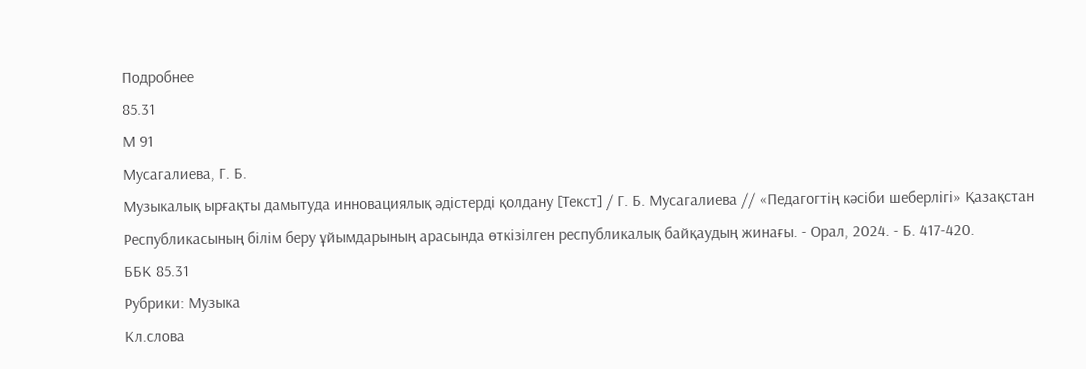Подробнее
85.31
М 91
Мусагалиева, Г. Б.
Музыкалық ырғақты дамытуда инновациялық әдістерді қолдану [Текст] / Г. Б. Мусагалиева // «Педагогтің кәсіби шеберлігі» Қазақстан Республикасының білім беру ұйымдарының арасында өткізілген республикалық байқаудың жинағы. - Орал, 2024. - Б. 417-420.
ББК 85.31
Рубрики: Музыка
Кл.слова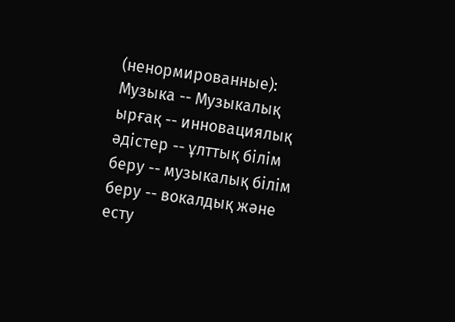(ненормированные):
Музыка -- Музыкалық ырғақ -- инновациялық әдістер -- ұлттық білім беру -- музыкалық білім беру -- вокалдық және есту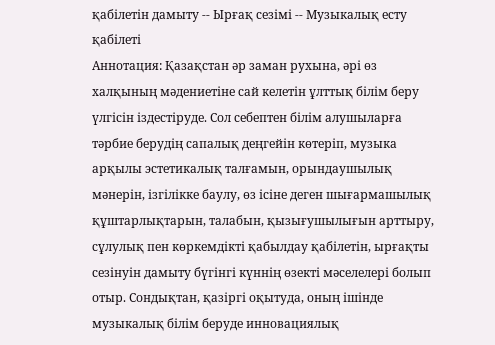қабілетін дамыту -- Ырғақ сезімі -- Музыкалық есту қабілеті
Аннотация: Қазақстан әр заман рухына, әрі өз халқының мәдениетіне сай келетін ұлттық білім беру үлгісін іздестіруде. Сол себептен білім алушыларға тәрбие берудің сапалық деңгейін көтеріп, музыка арқылы эстетикалық талғамын, орындаушылық мәнерін, ізгілікке баулу, өз ісіне деген шығармашылық құштарлықтарын, талабын, қызығушылығын арттыру, сұлулық пен көркемдікті қабылдау қабілетін, ырғақты сезінуін дамыту бүгінгі күннің өзекті мәселелері болып отыр. Сондықтан, қазіргі оқытуда, оның ішінде музыкалық білім беруде инновациялық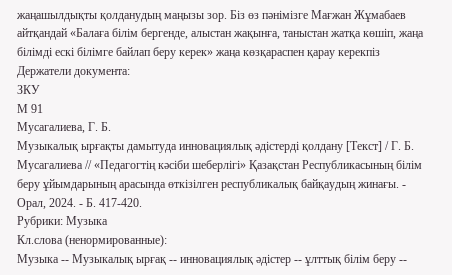жаңашылдықты қолданудың маңызы зор. Біз өз пәнімізге Мағжан Жұмабаев айтқандай «Балаға білім бергенде, алыстан жақынға, таныстан жатқа көшіп, жаңа білімді ескі білімге байлап беру керек» жаңа көзқараспен қарау керекпіз
Держатели документа:
ЗКУ
М 91
Мусагалиева, Г. Б.
Музыкалық ырғақты дамытуда инновациялық әдістерді қолдану [Текст] / Г. Б. Мусагалиева // «Педагогтің кәсіби шеберлігі» Қазақстан Республикасының білім беру ұйымдарының арасында өткізілген республикалық байқаудың жинағы. - Орал, 2024. - Б. 417-420.
Рубрики: Музыка
Кл.слова (ненормированные):
Музыка -- Музыкалық ырғақ -- инновациялық әдістер -- ұлттық білім беру --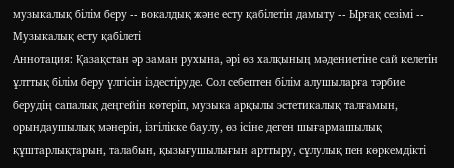музыкалық білім беру -- вокалдық және есту қабілетін дамыту -- Ырғақ сезімі -- Музыкалық есту қабілеті
Аннотация: Қазақстан әр заман рухына, әрі өз халқының мәдениетіне сай келетін ұлттық білім беру үлгісін іздестіруде. Сол себептен білім алушыларға тәрбие берудің сапалық деңгейін көтеріп, музыка арқылы эстетикалық талғамын, орындаушылық мәнерін, ізгілікке баулу, өз ісіне деген шығармашылық құштарлықтарын, талабын, қызығушылығын арттыру, сұлулық пен көркемдікті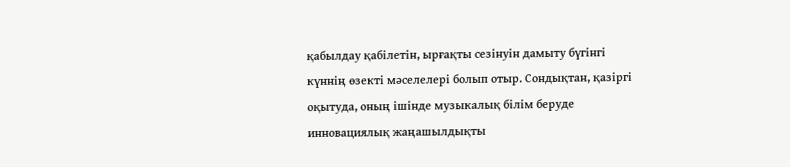қабылдау қабілетін, ырғақты сезінуін дамыту бүгінгі күннің өзекті мәселелері болып отыр. Сондықтан, қазіргі оқытуда, оның ішінде музыкалық білім беруде инновациялық жаңашылдықты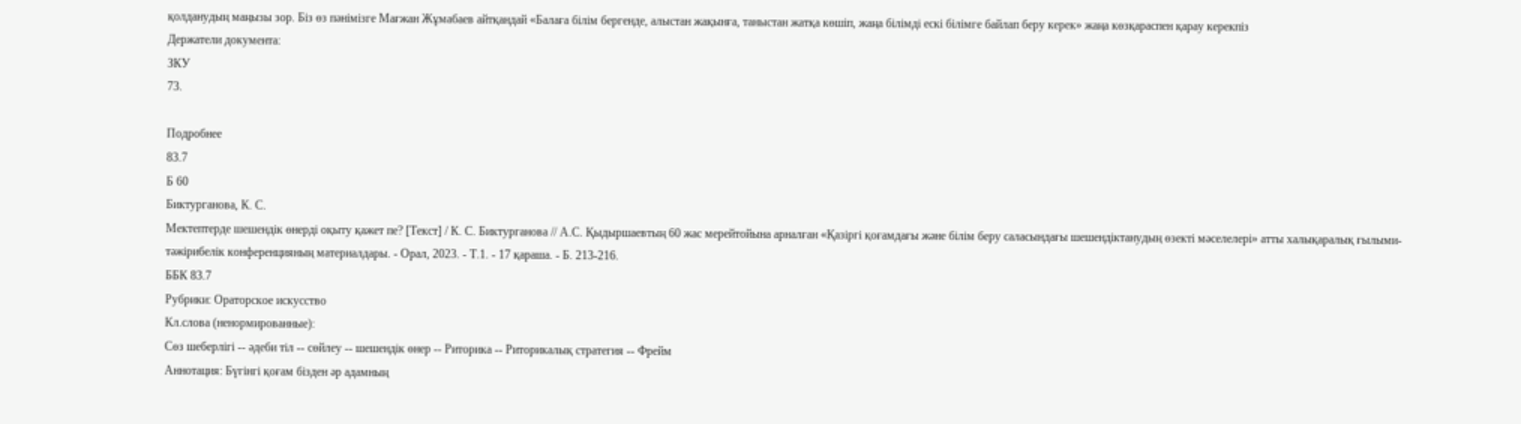қолданудың маңызы зор. Біз өз пәнімізге Мағжан Жұмабаев айтқандай «Балаға білім бергенде, алыстан жақынға, таныстан жатқа көшіп, жаңа білімді ескі білімге байлап беру керек» жаңа көзқараспен қарау керекпіз
Держатели документа:
ЗКУ
73.

Подробнее
83.7
Б 60
Биктурганова, К. С.
Мектептерде шешендік өнерді оқыту қажет пе? [Текст] / К. С. Биктурганова // А.С. Қыдыршаевтың 60 жас мерейтойына арналған «Қазіргі қоғамдағы және білім беру саласындағы шешендіктанудың өзекті мәселелері» атты халықаралық ғылыми-тәжірибелік конференцияның материалдары. - Орал, 2023. - Т.1. - 17 қараша. - Б. 213-216.
ББК 83.7
Рубрики: Ораторское искусство
Кл.слова (ненормированные):
Сөз шеберлігі -- әдеби тіл -- сөйлеу -- шешендік өнер -- Риторика -- Риторикалық стратегия -- Фрейм
Аннотация: Бүгінгі қоғам бізден әр адамның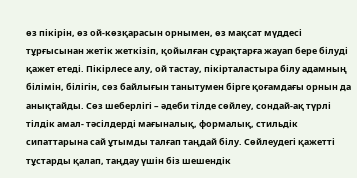өз пікірін, өз ой-көзқарасын орнымен, өз мақсат мүддесі тұрғысынан жетік жеткізіп, қойылған сұрақтарға жауап бере білуді қажет етеді. Пікірлесе алу, ой тастау, пікірталастыра білу адамның білімін, білігін, сөз байлығын танытумен бірге қоғамдағы орнын да анықтайды. Сөз шеберлігі – әдеби тілде сөйлеу, сондай-ақ түрлі тілдік амал- тәсілдерді мағыналық, формалық, стильдік сипаттарына сай ұтымды талғап таңдай білу. Сөйлеудегі қажетті тұстарды қалап, таңдау үшін біз шешендік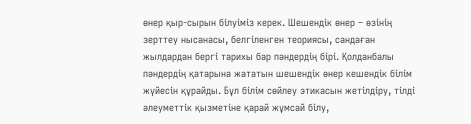өнер қыр-сырын білуіміз керек. Шешендік өнер – өзінің зерттеу нысанасы, белгіленген теориясы, сандаған жылдардан бергі тарихы бар пәндердің бірі. Қолданбалы пәндердің қатарына жататын шешендік өнер кешендік білім жүйесін құрайды. Бұл білім сөйлеу этикасын жетілдіру, тілді әлеуметтік қызметіне қарай жұмсай білу,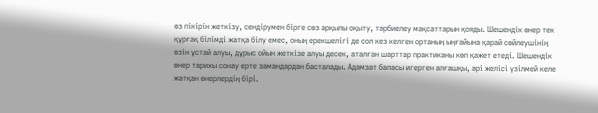өз пікірін жеткізу, сендірумен бірге сөз арқылы оқыту, тәрбиелеу мақсаттарын қояды. Шешендік өнер тек құрғақ білімді жатқа білу емес, оның ерекшелігі де сол кез келген ортаның ыңғайына қарай сөйлеушінің өзін ұстай алуы, дұрыс ойын жеткізе алуы десек, аталған шарттар практиканы көп қажет етеді. Шешендік өнер тарихы сонау ерте замандардан басталады. Адамзат баласы игерген алғашқы, әрі желісі үзілмей келе жатқан өнерлердің бірі.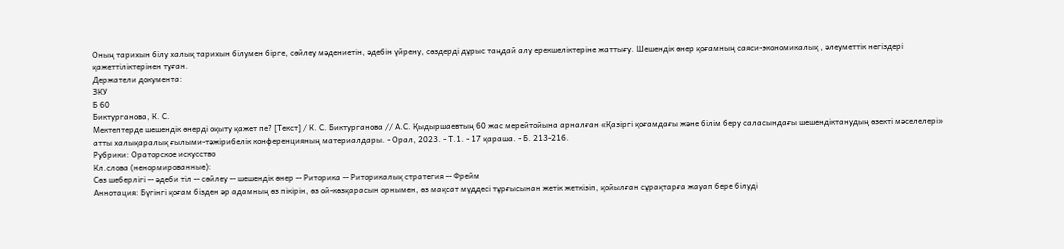Оның тарихын білу халық тарихын білумен бірге, сөйлеу мәдениетін, әдебін үйрену, сөздерді дұрыс таңдай алу ерекшеліктеріне жаттығу. Шешендік өнер қоғамның саяси-экономикалық , әлеуметтік негіздері қажеттіліктерінен туған.
Держатели документа:
ЗКУ
Б 60
Биктурганова, К. С.
Мектептерде шешендік өнерді оқыту қажет пе? [Текст] / К. С. Биктурганова // А.С. Қыдыршаевтың 60 жас мерейтойына арналған «Қазіргі қоғамдағы және білім беру саласындағы шешендіктанудың өзекті мәселелері» атты халықаралық ғылыми-тәжірибелік конференцияның материалдары. - Орал, 2023. - Т.1. - 17 қараша. - Б. 213-216.
Рубрики: Ораторское искусство
Кл.слова (ненормированные):
Сөз шеберлігі -- әдеби тіл -- сөйлеу -- шешендік өнер -- Риторика -- Риторикалық стратегия -- Фрейм
Аннотация: Бүгінгі қоғам бізден әр адамның өз пікірін, өз ой-көзқарасын орнымен, өз мақсат мүддесі тұрғысынан жетік жеткізіп, қойылған сұрақтарға жауап бере білуді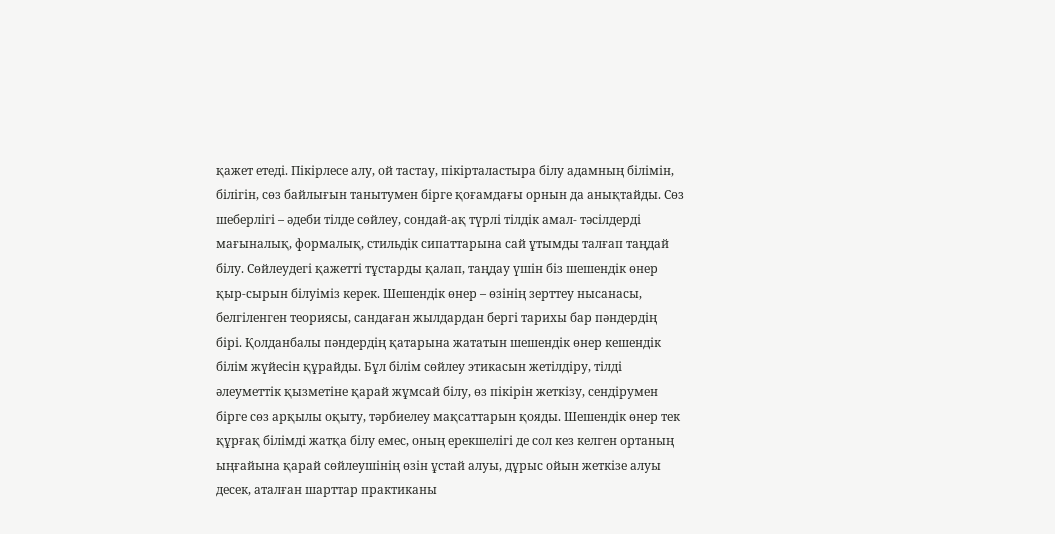қажет етеді. Пікірлесе алу, ой тастау, пікірталастыра білу адамның білімін, білігін, сөз байлығын танытумен бірге қоғамдағы орнын да анықтайды. Сөз шеберлігі – әдеби тілде сөйлеу, сондай-ақ түрлі тілдік амал- тәсілдерді мағыналық, формалық, стильдік сипаттарына сай ұтымды талғап таңдай білу. Сөйлеудегі қажетті тұстарды қалап, таңдау үшін біз шешендік өнер қыр-сырын білуіміз керек. Шешендік өнер – өзінің зерттеу нысанасы, белгіленген теориясы, сандаған жылдардан бергі тарихы бар пәндердің бірі. Қолданбалы пәндердің қатарына жататын шешендік өнер кешендік білім жүйесін құрайды. Бұл білім сөйлеу этикасын жетілдіру, тілді әлеуметтік қызметіне қарай жұмсай білу, өз пікірін жеткізу, сендірумен бірге сөз арқылы оқыту, тәрбиелеу мақсаттарын қояды. Шешендік өнер тек құрғақ білімді жатқа білу емес, оның ерекшелігі де сол кез келген ортаның ыңғайына қарай сөйлеушінің өзін ұстай алуы, дұрыс ойын жеткізе алуы десек, аталған шарттар практиканы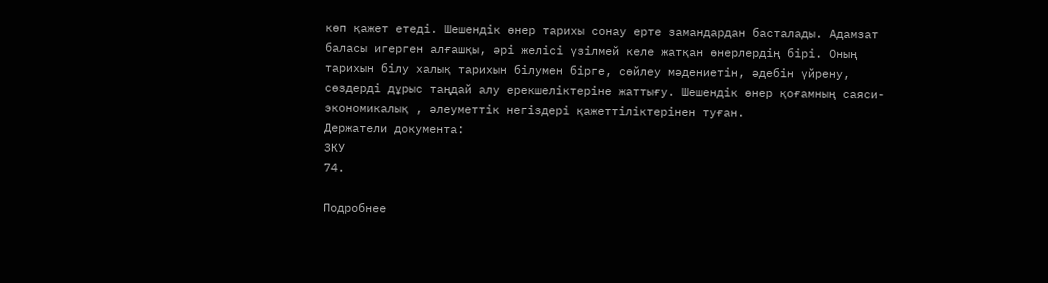көп қажет етеді. Шешендік өнер тарихы сонау ерте замандардан басталады. Адамзат баласы игерген алғашқы, әрі желісі үзілмей келе жатқан өнерлердің бірі. Оның тарихын білу халық тарихын білумен бірге, сөйлеу мәдениетін, әдебін үйрену, сөздерді дұрыс таңдай алу ерекшеліктеріне жаттығу. Шешендік өнер қоғамның саяси-экономикалық , әлеуметтік негіздері қажеттіліктерінен туған.
Держатели документа:
ЗКУ
74.

Подробнее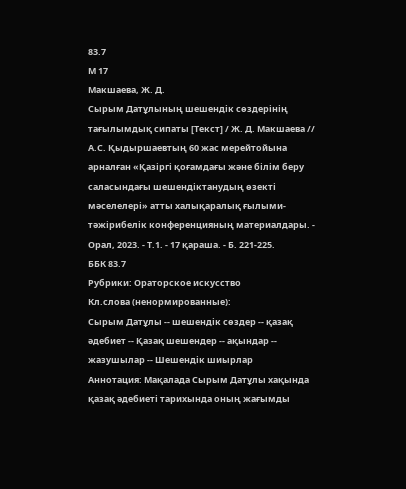83.7
М 17
Макшаева, Ж. Д.
Сырым Датұлының шешендік сөздерінің тағылымдық сипаты [Текст] / Ж. Д. Макшаева // А.С. Қыдыршаевтың 60 жас мерейтойына арналған «Қазіргі қоғамдағы және білім беру саласындағы шешендіктанудың өзекті мәселелері» атты халықаралық ғылыми-тәжірибелік конференцияның материалдары. - Орал, 2023. - Т.1. - 17 қараша. - Б. 221-225.
ББК 83.7
Рубрики: Ораторское искусство
Кл.слова (ненормированные):
Сырым Датұлы -- шешендік сөздер -- қазақ әдебиет -- Қазақ шешендер -- ақындар -- жазушылар -- Шешендік шиырлар
Аннотация: Мақалада Сырым Датұлы хақында қазақ әдебиеті тарихында оның жағымды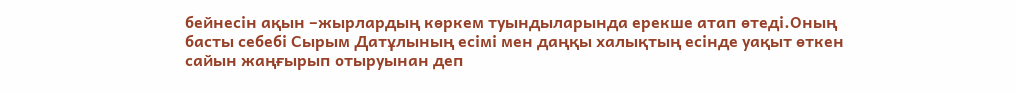бейнесін ақын –жырлардың көркем туындыларында ерекше атап өтеді.Оның басты себебі Сырым Датұлының есімі мен даңқы халықтың есінде уақыт өткен сайын жаңғырып отыруынан деп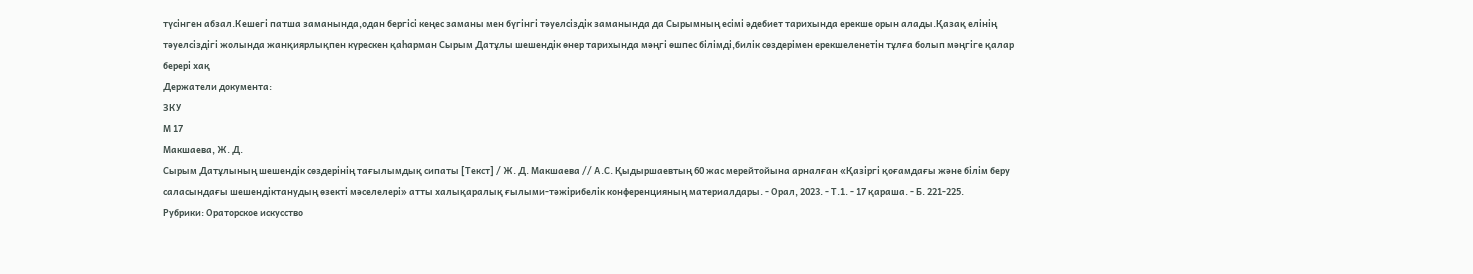түсінген абзал.Кешегі патша заманында,одан бергісі кеңес заманы мен бүгінгі тәуелсіздік заманында да Сырымның есімі әдебиет тарихында ерекше орын алады.Қазақ елінің тәуелсіздігі жолында жанқиярлықпен күрескен қаһарман Сырым Датұлы шешендік өнер тарихында мәңгі өшпес білімді,билік сөздерімен ерекшеленетін тұлға болып мәңгіге қалар берері хақ
Держатели документа:
ЗКУ
М 17
Макшаева, Ж. Д.
Сырым Датұлының шешендік сөздерінің тағылымдық сипаты [Текст] / Ж. Д. Макшаева // А.С. Қыдыршаевтың 60 жас мерейтойына арналған «Қазіргі қоғамдағы және білім беру саласындағы шешендіктанудың өзекті мәселелері» атты халықаралық ғылыми-тәжірибелік конференцияның материалдары. - Орал, 2023. - Т.1. - 17 қараша. - Б. 221-225.
Рубрики: Ораторское искусство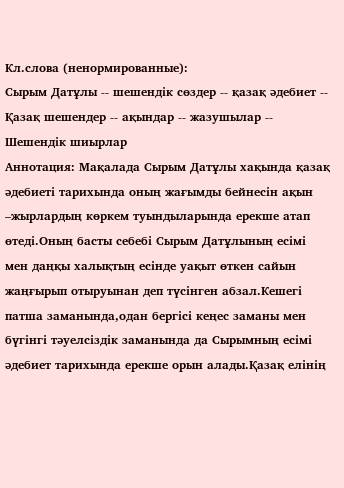Кл.слова (ненормированные):
Сырым Датұлы -- шешендік сөздер -- қазақ әдебиет -- Қазақ шешендер -- ақындар -- жазушылар -- Шешендік шиырлар
Аннотация: Мақалада Сырым Датұлы хақында қазақ әдебиеті тарихында оның жағымды бейнесін ақын –жырлардың көркем туындыларында ерекше атап өтеді.Оның басты себебі Сырым Датұлының есімі мен даңқы халықтың есінде уақыт өткен сайын жаңғырып отыруынан деп түсінген абзал.Кешегі патша заманында,одан бергісі кеңес заманы мен бүгінгі тәуелсіздік заманында да Сырымның есімі әдебиет тарихында ерекше орын алады.Қазақ елінің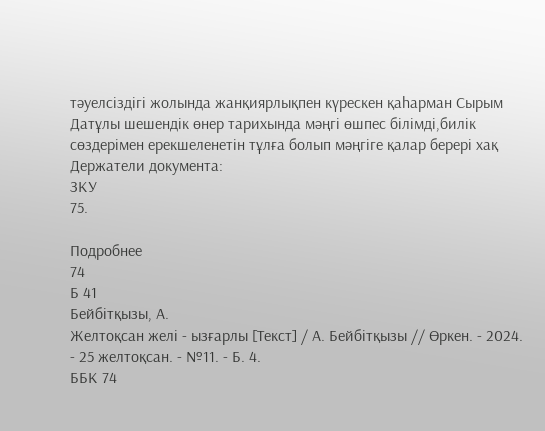тәуелсіздігі жолында жанқиярлықпен күрескен қаһарман Сырым Датұлы шешендік өнер тарихында мәңгі өшпес білімді,билік сөздерімен ерекшеленетін тұлға болып мәңгіге қалар берері хақ
Держатели документа:
ЗКУ
75.

Подробнее
74
Б 41
Бейбітқызы, А.
Желтоқсан желі - ызғарлы [Текст] / А. Бейбітқызы // Өркен. - 2024. - 25 желтоқсан. - №11. - Б. 4.
ББК 74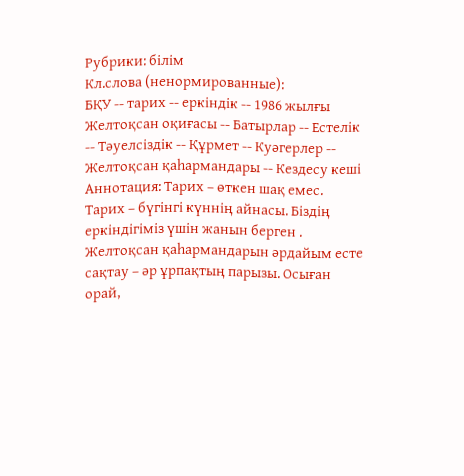Рубрики: білім
Кл.слова (ненормированные):
БҚУ -- тарих -- еркіндік -- 1986 жылғы Желтоқсан оқиғасы -- Батырлар -- Естелік -- Тәуелсіздік -- Құрмет -- Куәгерлер -- Желтоқсан қаһармандары -- Кездесу кеші
Аннотация: Тарих – өткен шақ емес. Тарих – бүгінгі күннің айнасы. Біздің еркіндігіміз үшін жанын берген . Желтоқсан қаһармандарын əрдайым есте сақтау – əр ұрпақтың парызы. Осыған орай,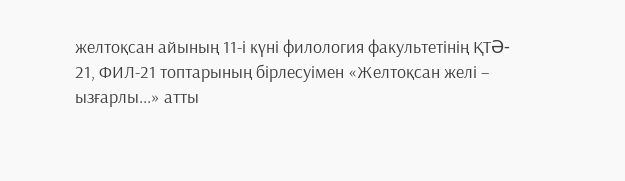желтоқсан айының 11-і күні филология факультетінің ҚТƏ- 21, ФИЛ-21 топтарының бірлесуімен «Желтоқсан желі – ызғарлы...» атты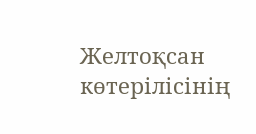Желтоқсан көтерілісінің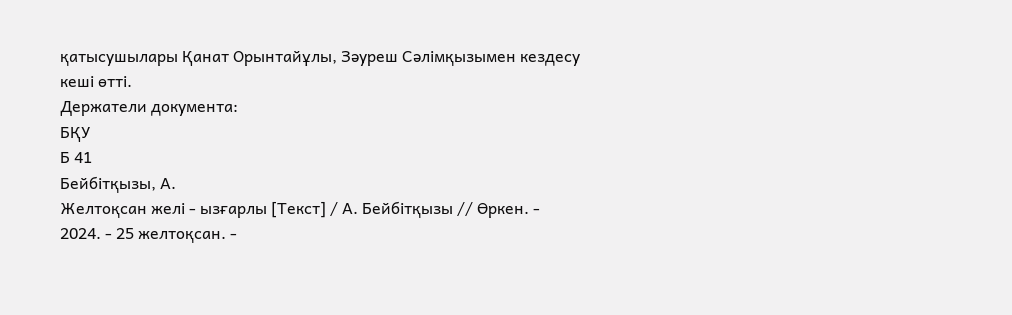қатысушылары Қанат Орынтайұлы, Зəуреш Сəлімқызымен кездесу кеші өтті.
Держатели документа:
БҚУ
Б 41
Бейбітқызы, А.
Желтоқсан желі - ызғарлы [Текст] / А. Бейбітқызы // Өркен. - 2024. - 25 желтоқсан. -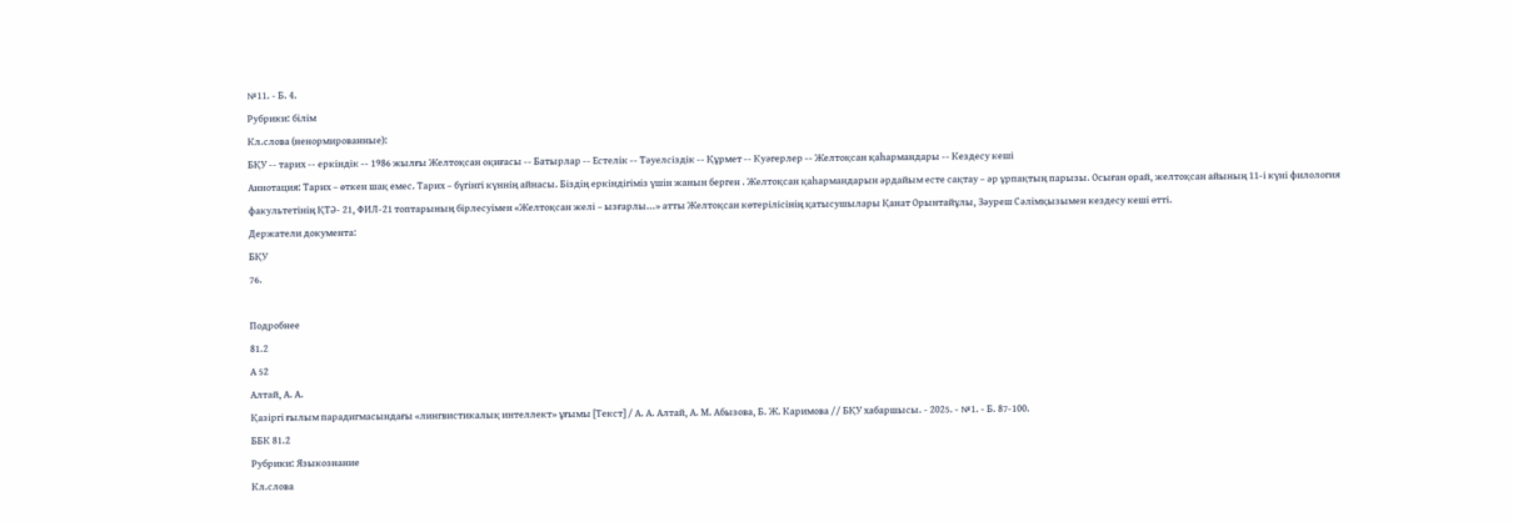№11. - Б. 4.
Рубрики: білім
Кл.слова (ненормированные):
БҚУ -- тарих -- еркіндік -- 1986 жылғы Желтоқсан оқиғасы -- Батырлар -- Естелік -- Тәуелсіздік -- Құрмет -- Куәгерлер -- Желтоқсан қаһармандары -- Кездесу кеші
Аннотация: Тарих – өткен шақ емес. Тарих – бүгінгі күннің айнасы. Біздің еркіндігіміз үшін жанын берген . Желтоқсан қаһармандарын əрдайым есте сақтау – əр ұрпақтың парызы. Осыған орай, желтоқсан айының 11-і күні филология факультетінің ҚТƏ- 21, ФИЛ-21 топтарының бірлесуімен «Желтоқсан желі – ызғарлы...» атты Желтоқсан көтерілісінің қатысушылары Қанат Орынтайұлы, Зəуреш Сəлімқызымен кездесу кеші өтті.
Держатели документа:
БҚУ
76.

Подробнее
81.2
А 52
Алтай, А. А.
Қазіргі ғылым парадигмасындағы «лингвистикалық интеллект» ұғымы [Текст] / А. А. Алтай, А. М. Абызова, Б. Ж. Каримова // БҚУ хабаршысы. - 2025. - №1. - Б. 87-100.
ББК 81.2
Рубрики: Языкознание
Кл.слова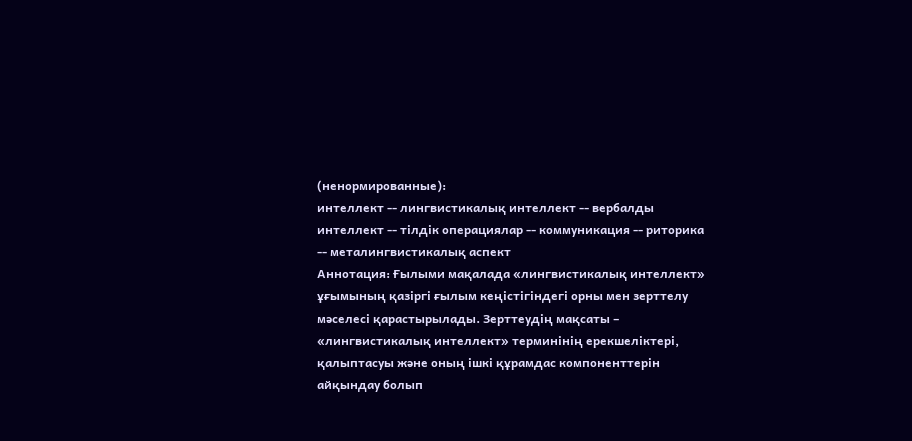(ненормированные):
интеллект -- лингвистикалық интеллект -- вербалды интеллект -- тілдік операциялар -- коммуникация -- риторика -- металингвистикалық аспект
Аннотация: Ғылыми мақалада «лингвистикалық интеллект» ұғымының қазіргі ғылым кеңістігіндегі орны мен зерттелу мәселесі қарастырылады. Зерттеудің мақсаты – «лингвистикалық интеллект» терминінің ерекшеліктері, қалыптасуы және оның ішкі құрамдас компоненттерін айқындау болып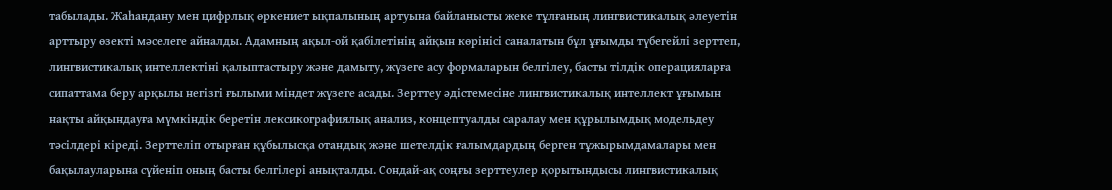табылады. Жаһандану мен цифрлық өркениет ықпалының артуына байланысты жеке тұлғаның лингвистикалық әлеуетін арттыру өзекті мәселеге айналды. Адамның ақыл-ой қабілетінің айқын көрінісі саналатын бұл ұғымды түбегейлі зерттеп, лингвистикалық интеллектіні қалыптастыру және дамыту, жүзеге асу формаларын белгілеу, басты тілдік операцияларға сипаттама беру арқылы негізгі ғылыми міндет жүзеге асады. Зерттеу әдістемесіне лингвистикалық интеллект ұғымын нақты айқындауға мүмкіндік беретін лексикографиялық анализ, концептуалды саралау мен құрылымдық модельдеу тәсілдері кіреді. Зерттеліп отырған құбылысқа отандық және шетелдік ғалымдардың берген тұжырымдамалары мен бақылауларына сүйеніп оның басты белгілері анықталды. Сондай-ақ соңғы зерттеулер қорытындысы лингвистикалық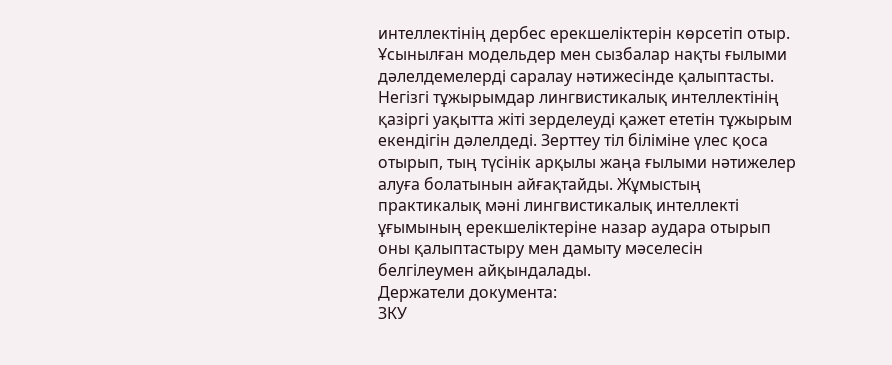интеллектінің дербес ерекшеліктерін көрсетіп отыр. Ұсынылған модельдер мен сызбалар нақты ғылыми дәлелдемелерді саралау нәтижесінде қалыптасты. Негізгі тұжырымдар лингвистикалық интеллектінің қазіргі уақытта жіті зерделеуді қажет ететін тұжырым екендігін дәлелдеді. Зерттеу тіл біліміне үлес қоса отырып, тың түсінік арқылы жаңа ғылыми нәтижелер алуға болатынын айғақтайды. Жұмыстың практикалық мәні лингвистикалық интеллекті ұғымының ерекшеліктеріне назар аудара отырып оны қалыптастыру мен дамыту мәселесін белгілеумен айқындалады.
Держатели документа:
ЗКУ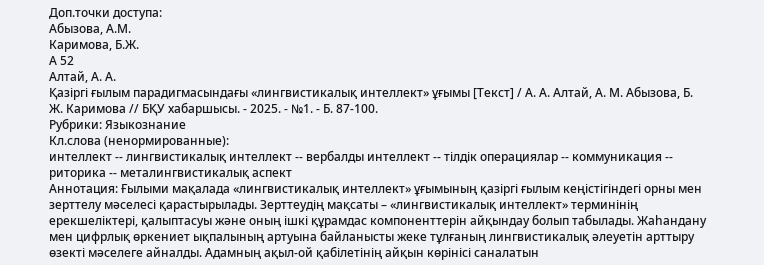Доп.точки доступа:
Абызова, А.М.
Каримова, Б.Ж.
А 52
Алтай, А. А.
Қазіргі ғылым парадигмасындағы «лингвистикалық интеллект» ұғымы [Текст] / А. А. Алтай, А. М. Абызова, Б. Ж. Каримова // БҚУ хабаршысы. - 2025. - №1. - Б. 87-100.
Рубрики: Языкознание
Кл.слова (ненормированные):
интеллект -- лингвистикалық интеллект -- вербалды интеллект -- тілдік операциялар -- коммуникация -- риторика -- металингвистикалық аспект
Аннотация: Ғылыми мақалада «лингвистикалық интеллект» ұғымының қазіргі ғылым кеңістігіндегі орны мен зерттелу мәселесі қарастырылады. Зерттеудің мақсаты – «лингвистикалық интеллект» терминінің ерекшеліктері, қалыптасуы және оның ішкі құрамдас компоненттерін айқындау болып табылады. Жаһандану мен цифрлық өркениет ықпалының артуына байланысты жеке тұлғаның лингвистикалық әлеуетін арттыру өзекті мәселеге айналды. Адамның ақыл-ой қабілетінің айқын көрінісі саналатын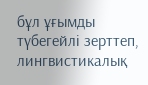бұл ұғымды түбегейлі зерттеп, лингвистикалық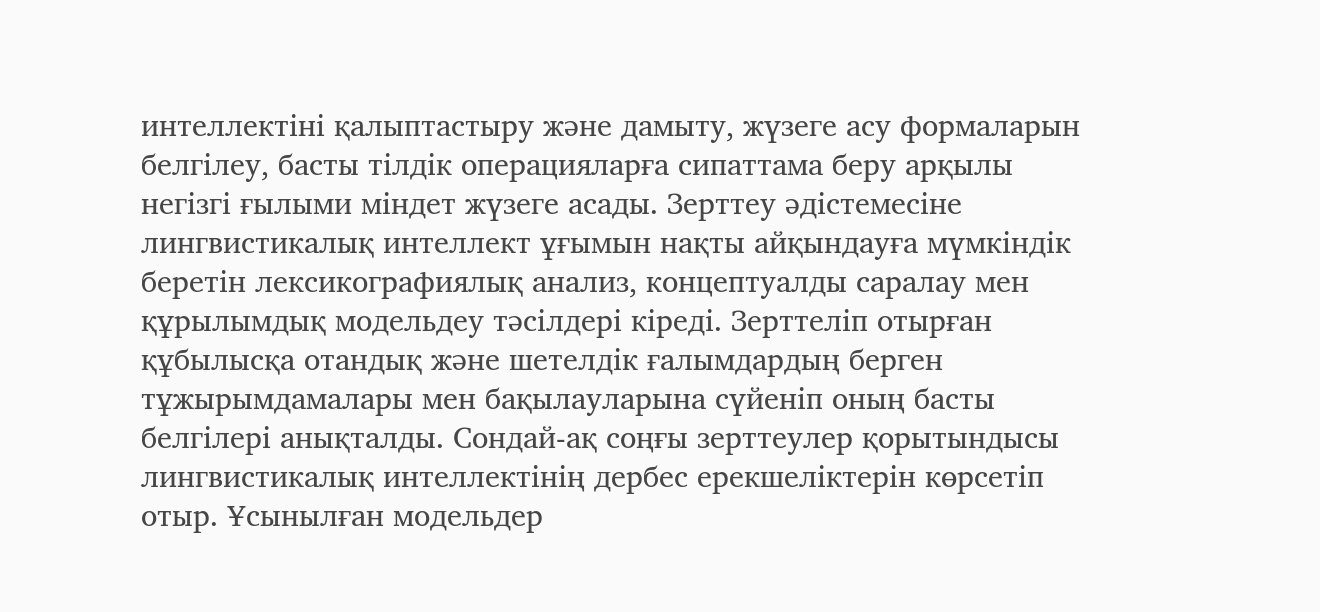интеллектіні қалыптастыру және дамыту, жүзеге асу формаларын белгілеу, басты тілдік операцияларға сипаттама беру арқылы негізгі ғылыми міндет жүзеге асады. Зерттеу әдістемесіне лингвистикалық интеллект ұғымын нақты айқындауға мүмкіндік беретін лексикографиялық анализ, концептуалды саралау мен құрылымдық модельдеу тәсілдері кіреді. Зерттеліп отырған құбылысқа отандық және шетелдік ғалымдардың берген тұжырымдамалары мен бақылауларына сүйеніп оның басты белгілері анықталды. Сондай-ақ соңғы зерттеулер қорытындысы лингвистикалық интеллектінің дербес ерекшеліктерін көрсетіп отыр. Ұсынылған модельдер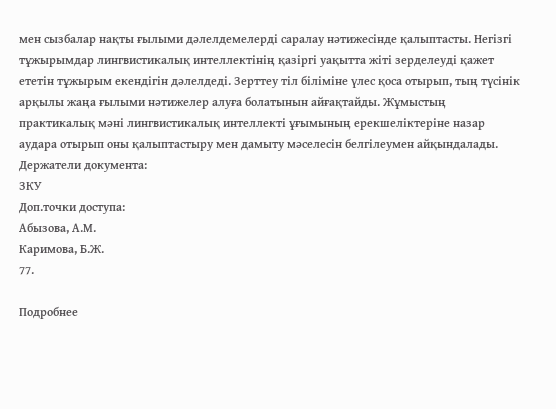мен сызбалар нақты ғылыми дәлелдемелерді саралау нәтижесінде қалыптасты. Негізгі тұжырымдар лингвистикалық интеллектінің қазіргі уақытта жіті зерделеуді қажет ететін тұжырым екендігін дәлелдеді. Зерттеу тіл біліміне үлес қоса отырып, тың түсінік арқылы жаңа ғылыми нәтижелер алуға болатынын айғақтайды. Жұмыстың практикалық мәні лингвистикалық интеллекті ұғымының ерекшеліктеріне назар аудара отырып оны қалыптастыру мен дамыту мәселесін белгілеумен айқындалады.
Держатели документа:
ЗКУ
Доп.точки доступа:
Абызова, А.М.
Каримова, Б.Ж.
77.

Подробнее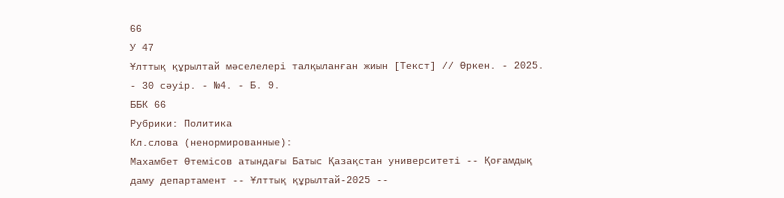66
У 47
Ұлттық құрылтай мәселелері талқыланған жиын [Текст] // Өркен. - 2025. - 30 сәуір. - №4. - Б. 9.
ББК 66
Рубрики: Политика
Кл.слова (ненормированные):
Махамбет Өтемісов атындағы Батыс Қазақстан университеті -- Қоғамдық даму департамент -- Ұлттық құрылтай-2025 --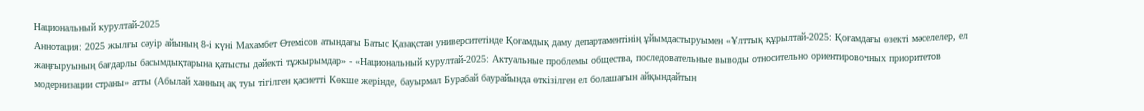Национальный курултай-2025
Аннотация: 2025 жылғы сəуір айының 8-і күні Махамбет Өтемісов атындағы Батыс Қазақстан университетінде Қоғамдық даму департаментінің ұйымдастыруымен «Ұлттық құрылтай-2025: Қоғамдағы өзекті мəселелер, ел жаңғыруының бағдарлы басымдықтарына қатысты дəйекті тұжырымдар» - «Национальный курултай-2025: Актуальные проблемы общества, последовательные выводы относительно ориентировочных приоритетов модернизации страны» атты (Абылай ханның ақ туы тігілген қасиетті Көкше жерінде, бауырмал Бурабай баурайында өткізілген ел болашағын айқындайтын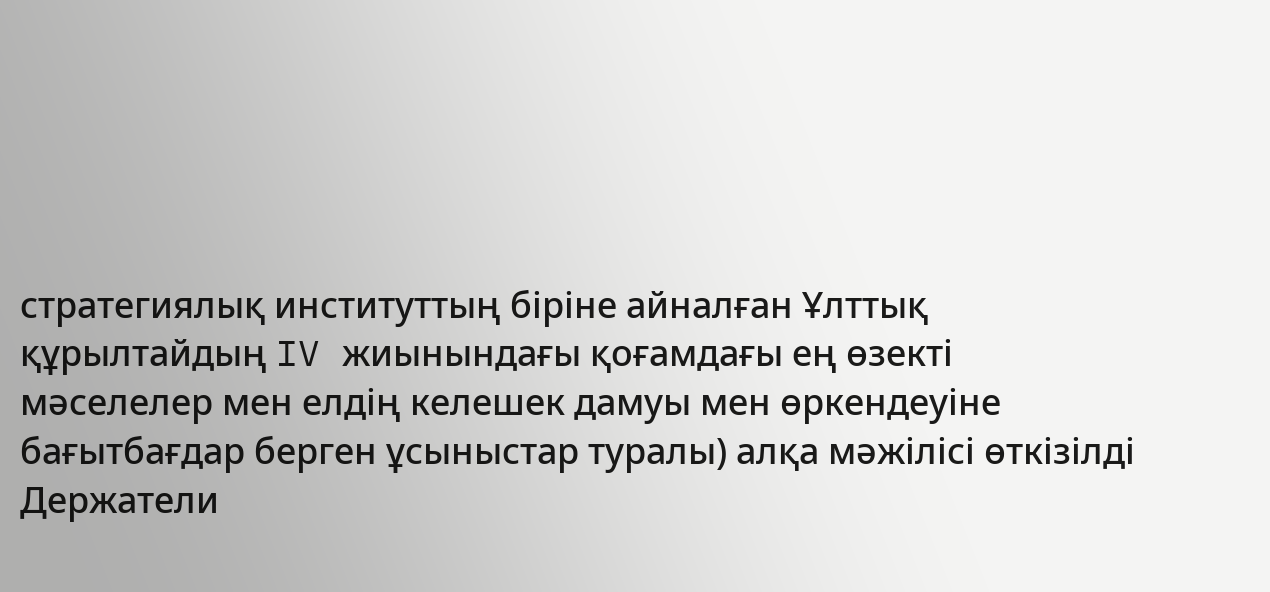стратегиялық институттың біріне айналған Ұлттық құрылтайдың IV жиынындағы қоғамдағы ең өзекті мəселелер мен елдің келешек дамуы мен өркендеуіне бағытбағдар берген ұсыныстар туралы) алқа мəжілісі өткізілді
Держатели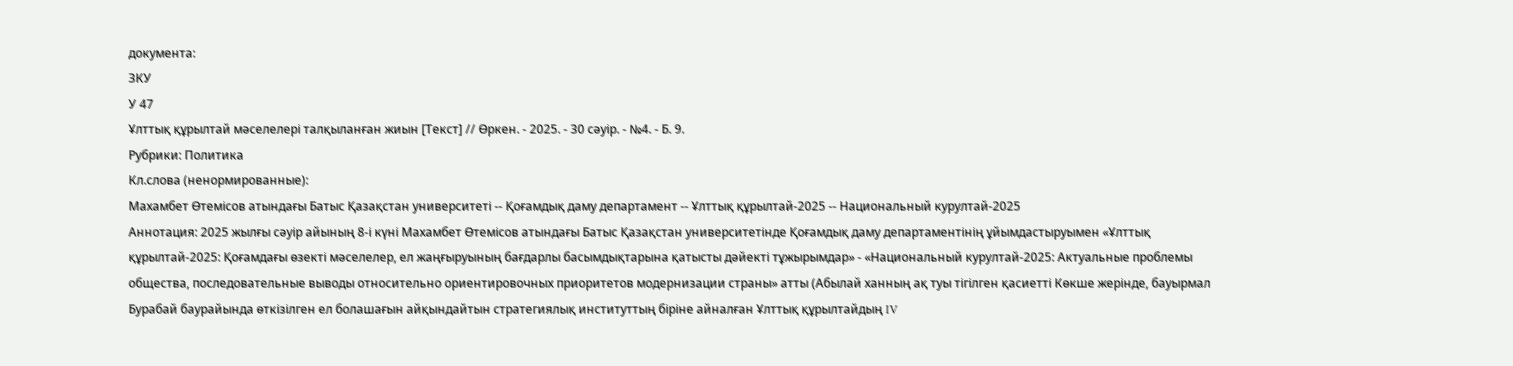документа:
ЗКУ
У 47
Ұлттық құрылтай мәселелері талқыланған жиын [Текст] // Өркен. - 2025. - 30 сәуір. - №4. - Б. 9.
Рубрики: Политика
Кл.слова (ненормированные):
Махамбет Өтемісов атындағы Батыс Қазақстан университеті -- Қоғамдық даму департамент -- Ұлттық құрылтай-2025 -- Национальный курултай-2025
Аннотация: 2025 жылғы сəуір айының 8-і күні Махамбет Өтемісов атындағы Батыс Қазақстан университетінде Қоғамдық даму департаментінің ұйымдастыруымен «Ұлттық құрылтай-2025: Қоғамдағы өзекті мəселелер, ел жаңғыруының бағдарлы басымдықтарына қатысты дəйекті тұжырымдар» - «Национальный курултай-2025: Актуальные проблемы общества, последовательные выводы относительно ориентировочных приоритетов модернизации страны» атты (Абылай ханның ақ туы тігілген қасиетті Көкше жерінде, бауырмал Бурабай баурайында өткізілген ел болашағын айқындайтын стратегиялық институттың біріне айналған Ұлттық құрылтайдың IV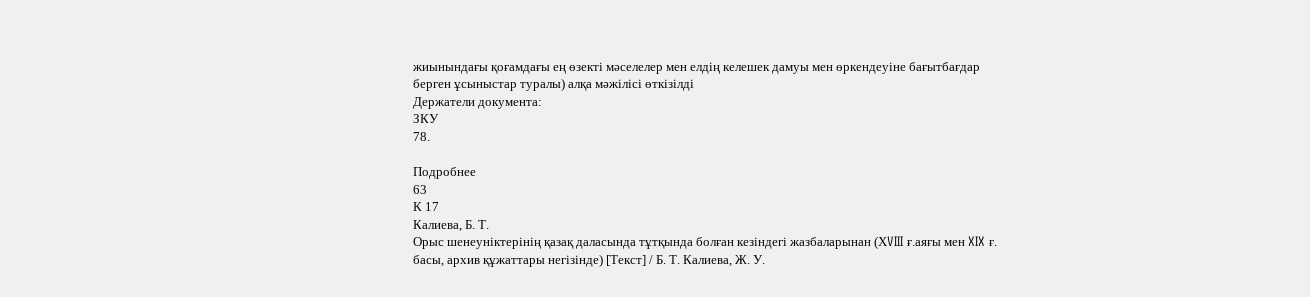жиынындағы қоғамдағы ең өзекті мəселелер мен елдің келешек дамуы мен өркендеуіне бағытбағдар берген ұсыныстар туралы) алқа мəжілісі өткізілді
Держатели документа:
ЗКУ
78.

Подробнее
63
К 17
Калиева, Б. Т.
Орыс шенеуніктерінің қазақ даласында тұтқында болған кезіндегі жазбаларынан (ХVIII ғ.аяғы мен XIX ғ. басы, архив құжаттары негізінде) [Текст] / Б. Т. Калиева, Ж. У.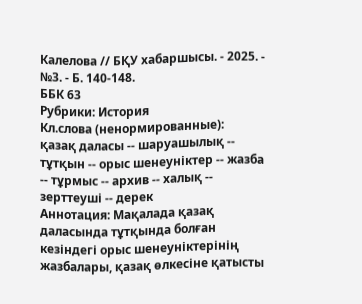Калелова // БҚУ хабаршысы. - 2025. - №3. - Б. 140-148.
ББК 63
Рубрики: История
Кл.слова (ненормированные):
қазақ даласы -- шаруашылық -- тұтқын -- орыс шенеуніктер -- жазба -- тұрмыс -- архив -- халық -- зерттеуші -- дерек
Аннотация: Мақалада қазақ даласында тұтқында болған кезіндегі орыс шенеуніктерінің жазбалары, қазақ өлкесіне қатысты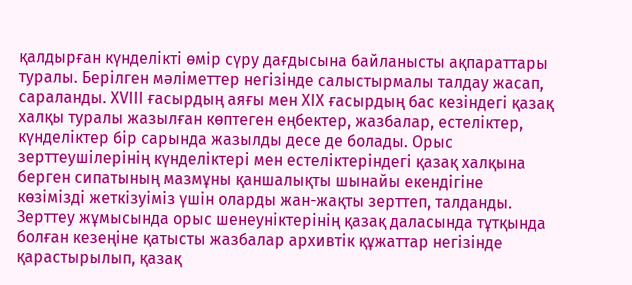қалдырған күнделікті өмір сүру дағдысына байланысты ақпараттары туралы. Берілген мәліметтер негізінде салыстырмалы талдау жасап, сараланды. ХVІІІ ғасырдың аяғы мен ХІХ ғасырдың бас кезіндегі қазақ халқы туралы жазылған көптеген еңбектер, жазбалар, естеліктер, күнделіктер бір сарында жазылды десе де болады. Орыс зерттеушілерінің күнделіктері мен естеліктеріндегі қазақ халқына берген сипатының мазмұны қаншалықты шынайы екендігіне көзімізді жеткізуіміз үшін оларды жан-жақты зерттеп, талданды. Зерттеу жұмысында орыс шенеуніктерінің қазақ даласында тұтқында болған кезеңіне қатысты жазбалар архивтік құжаттар негізінде қарастырылып, қазақ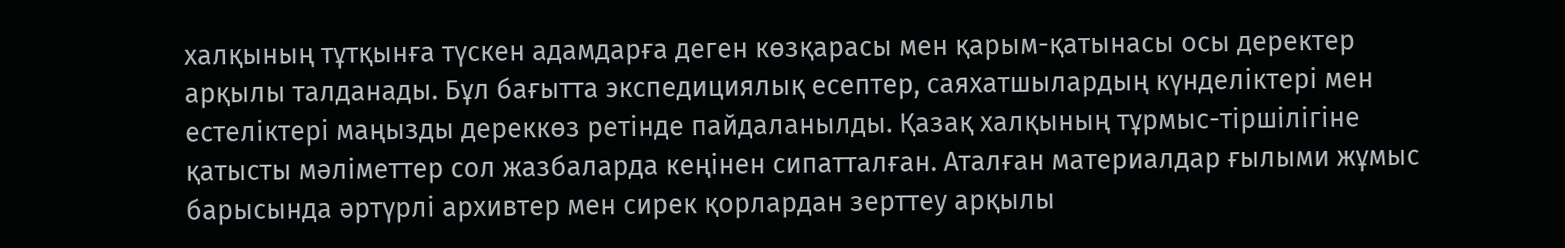халқының тұтқынға түскен адамдарға деген көзқарасы мен қарым-қатынасы осы деректер арқылы талданады. Бұл бағытта экспедициялық есептер, саяхатшылардың күнделіктері мен естеліктері маңызды дереккөз ретінде пайдаланылды. Қазақ халқының тұрмыс-тіршілігіне қатысты мәліметтер сол жазбаларда кеңінен сипатталған. Аталған материалдар ғылыми жұмыс барысында әртүрлі архивтер мен сирек қорлардан зерттеу арқылы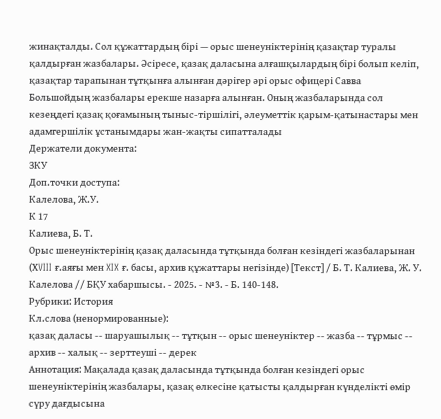жинақталды. Сол құжаттардың бірі — орыс шенеуніктерінің қазақтар туралы қалдырған жазбалары. Әсіресе, қазақ даласына алғашқылардың бірі болып келіп, қазақтар тарапынан тұтқынға алынған дәрігер әрі орыс офицері Савва Большойдың жазбалары ерекше назарға алынған. Оның жазбаларында сол кезеңдегі қазақ қоғамының тыныс-тіршілігі, әлеуметтік қарым-қатынастары мен адамгершілік ұстанымдары жан-жақты сипатталады
Держатели документа:
ЗКУ
Доп.точки доступа:
Калелова, Ж.У.
К 17
Калиева, Б. Т.
Орыс шенеуніктерінің қазақ даласында тұтқында болған кезіндегі жазбаларынан (ХVIII ғ.аяғы мен XIX ғ. басы, архив құжаттары негізінде) [Текст] / Б. Т. Калиева, Ж. У. Калелова // БҚУ хабаршысы. - 2025. - №3. - Б. 140-148.
Рубрики: История
Кл.слова (ненормированные):
қазақ даласы -- шаруашылық -- тұтқын -- орыс шенеуніктер -- жазба -- тұрмыс -- архив -- халық -- зерттеуші -- дерек
Аннотация: Мақалада қазақ даласында тұтқында болған кезіндегі орыс шенеуніктерінің жазбалары, қазақ өлкесіне қатысты қалдырған күнделікті өмір сүру дағдысына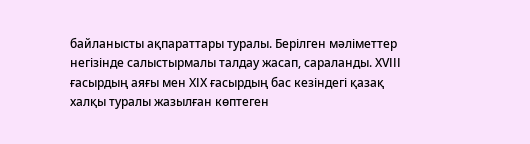байланысты ақпараттары туралы. Берілген мәліметтер негізінде салыстырмалы талдау жасап, сараланды. ХVІІІ ғасырдың аяғы мен ХІХ ғасырдың бас кезіндегі қазақ халқы туралы жазылған көптеген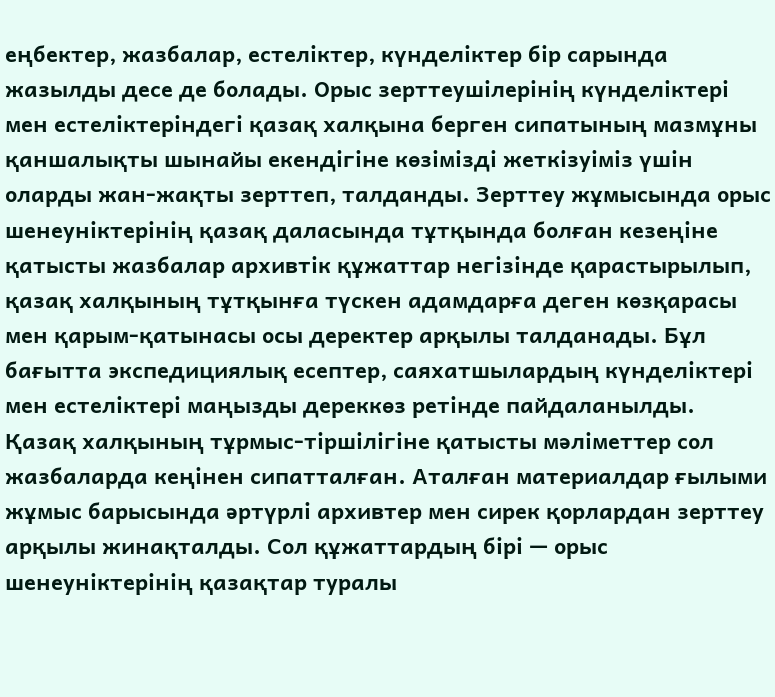еңбектер, жазбалар, естеліктер, күнделіктер бір сарында жазылды десе де болады. Орыс зерттеушілерінің күнделіктері мен естеліктеріндегі қазақ халқына берген сипатының мазмұны қаншалықты шынайы екендігіне көзімізді жеткізуіміз үшін оларды жан-жақты зерттеп, талданды. Зерттеу жұмысында орыс шенеуніктерінің қазақ даласында тұтқында болған кезеңіне қатысты жазбалар архивтік құжаттар негізінде қарастырылып, қазақ халқының тұтқынға түскен адамдарға деген көзқарасы мен қарым-қатынасы осы деректер арқылы талданады. Бұл бағытта экспедициялық есептер, саяхатшылардың күнделіктері мен естеліктері маңызды дереккөз ретінде пайдаланылды. Қазақ халқының тұрмыс-тіршілігіне қатысты мәліметтер сол жазбаларда кеңінен сипатталған. Аталған материалдар ғылыми жұмыс барысында әртүрлі архивтер мен сирек қорлардан зерттеу арқылы жинақталды. Сол құжаттардың бірі — орыс шенеуніктерінің қазақтар туралы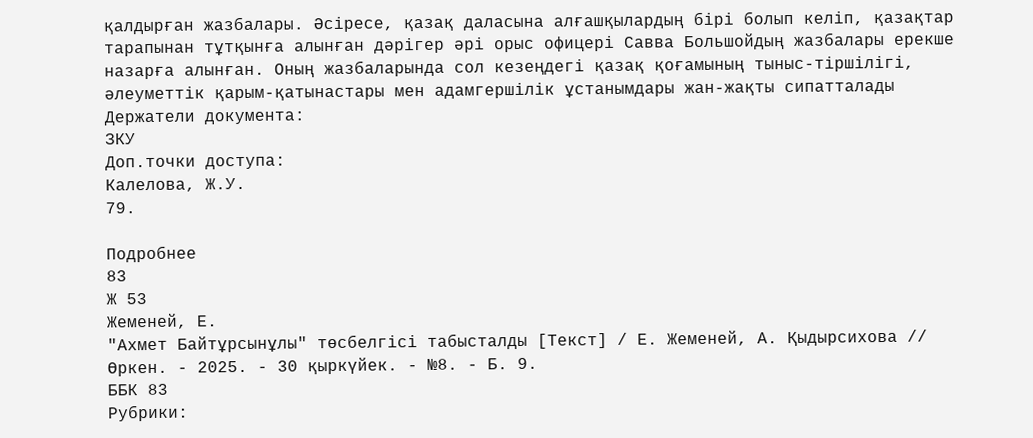қалдырған жазбалары. Әсіресе, қазақ даласына алғашқылардың бірі болып келіп, қазақтар тарапынан тұтқынға алынған дәрігер әрі орыс офицері Савва Большойдың жазбалары ерекше назарға алынған. Оның жазбаларында сол кезеңдегі қазақ қоғамының тыныс-тіршілігі, әлеуметтік қарым-қатынастары мен адамгершілік ұстанымдары жан-жақты сипатталады
Держатели документа:
ЗКУ
Доп.точки доступа:
Калелова, Ж.У.
79.

Подробнее
83
Ж 53
Жеменей, Е.
"Ахмет Байтұрсынұлы" төсбелгісі табысталды [Текст] / Е. Жеменей, А. Қыдырсихова // Өркен. - 2025. - 30 қыркүйек. - №8. - Б. 9.
ББК 83
Рубрики: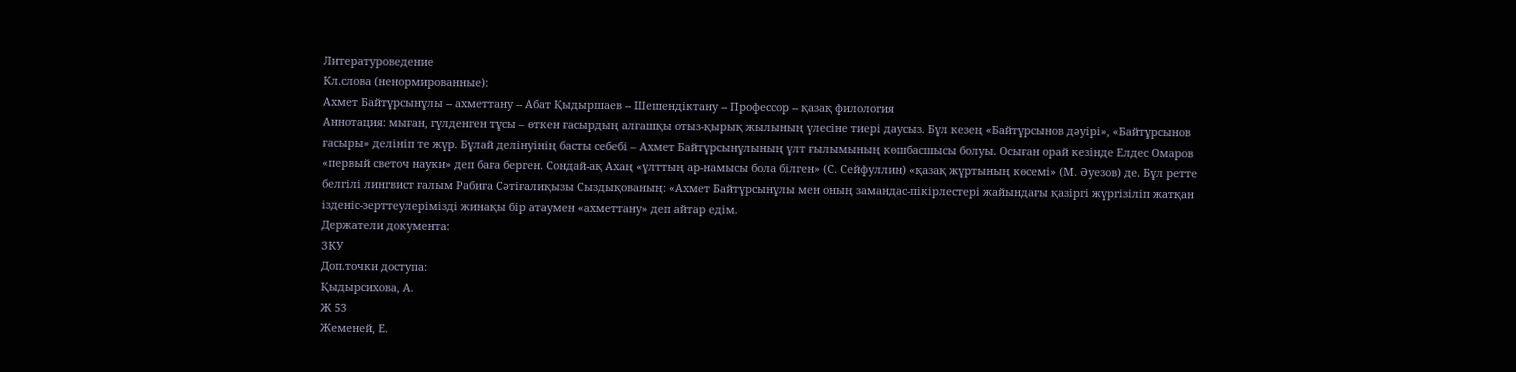Литературоведение
Кл.слова (ненормированные):
Ахмет Байтұрсынұлы -- ахметтану -- Абат Қыдыршаев -- Шешендіктану -- Профессор -- қазақ филология
Аннотация: мыған, гүлденген тұсы – өткен ғасырдың алғашқы отыз-қырық жылының үлесіне тиері даусыз. Бұл кезең «Байтұрсынов дəуірі», «Байтұрсынов ғасыры» делініп те жүр. Бұлай делінуінің басты себебі – Ахмет Байтұрсынұлының ұлт ғылымының көшбасшысы болуы. Осыған орай кезінде Елдес Омаров «первый светоч науки» деп баға берген. Сондай-ақ Ахаң «ұлттың ар-намысы бола білген» (С. Сейфуллин) «қазақ жұртының көсемі» (М. Əуезов) де. Бұл ретте белгілі лингвист ғалым Рабиға Сəтіғалиқызы Сыздықованың: «Ахмет Байтұрсынұлы мен оның замандас-пікірлестері жайындағы қазіргі жүргізіліп жатқан ізденіс-зерттеулерімізді жинақы бір атаумен «ахметтану» деп айтар едім.
Держатели документа:
ЗКУ
Доп.точки доступа:
Қыдырсихова, А.
Ж 53
Жеменей, Е.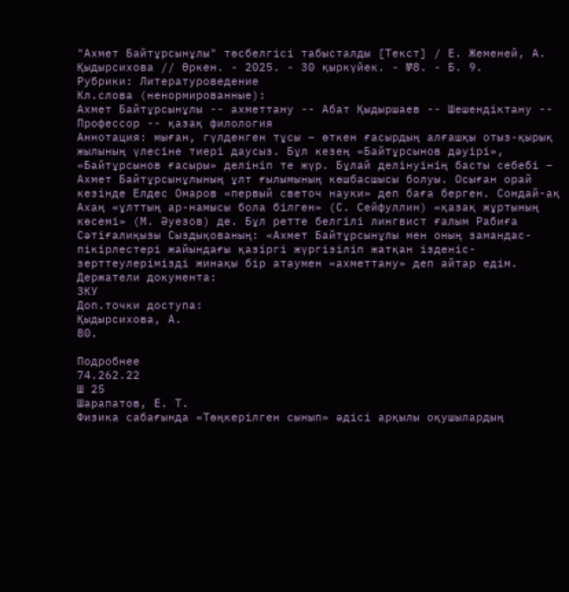"Ахмет Байтұрсынұлы" төсбелгісі табысталды [Текст] / Е. Жеменей, А. Қыдырсихова // Өркен. - 2025. - 30 қыркүйек. - №8. - Б. 9.
Рубрики: Литературоведение
Кл.слова (ненормированные):
Ахмет Байтұрсынұлы -- ахметтану -- Абат Қыдыршаев -- Шешендіктану -- Профессор -- қазақ филология
Аннотация: мыған, гүлденген тұсы – өткен ғасырдың алғашқы отыз-қырық жылының үлесіне тиері даусыз. Бұл кезең «Байтұрсынов дəуірі», «Байтұрсынов ғасыры» делініп те жүр. Бұлай делінуінің басты себебі – Ахмет Байтұрсынұлының ұлт ғылымының көшбасшысы болуы. Осыған орай кезінде Елдес Омаров «первый светоч науки» деп баға берген. Сондай-ақ Ахаң «ұлттың ар-намысы бола білген» (С. Сейфуллин) «қазақ жұртының көсемі» (М. Əуезов) де. Бұл ретте белгілі лингвист ғалым Рабиға Сəтіғалиқызы Сыздықованың: «Ахмет Байтұрсынұлы мен оның замандас-пікірлестері жайындағы қазіргі жүргізіліп жатқан ізденіс-зерттеулерімізді жинақы бір атаумен «ахметтану» деп айтар едім.
Держатели документа:
ЗКУ
Доп.точки доступа:
Қыдырсихова, А.
80.

Подробнее
74.262.22
Ш 25
Шарапатов, Е. Т.
Физика сабағында «Төңкерілген сынып» әдісі арқылы оқушылардың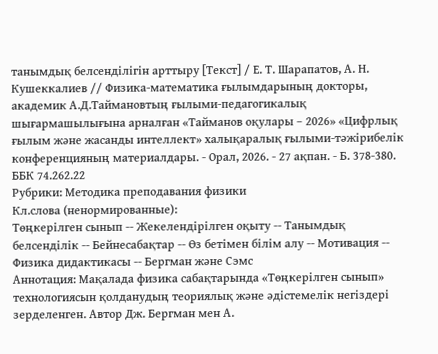танымдық белсенділігін арттыру [Текст] / Е. Т. Шарапатов, А. Н. Кушеккалиев // Физика-математика ғылымдарының докторы, академик А.Д.Таймановтың ғылыми-педагогикалық шығармашылығына арналған «Тайманов оқулары – 2026» «Цифрлық ғылым және жасанды интеллект» халықаралық ғылыми-тәжірибелік конференцияның материалдары. - Орал, 2026. - 27 ақпан. - Б. 378-380.
ББК 74.262.22
Рубрики: Методика преподавания физики
Кл.слова (ненормированные):
Төңкерілген сынып -- Жекелендірілген оқыту -- Танымдық белсенділік -- Бейнесабақтар -- Өз бетімен білім алу -- Мотивация -- Физика дидактикасы -- Бергман және Сэмс
Аннотация: Мақалада физика сабақтарында «Төңкерілген сынып» технологиясын қолданудың теориялық және әдістемелік негіздері зерделенген. Автор Дж. Бергман мен А.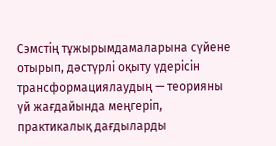Сэмстің тұжырымдамаларына сүйене отырып, дәстүрлі оқыту үдерісін трансформациялаудың — теорияны үй жағдайында меңгеріп, практикалық дағдыларды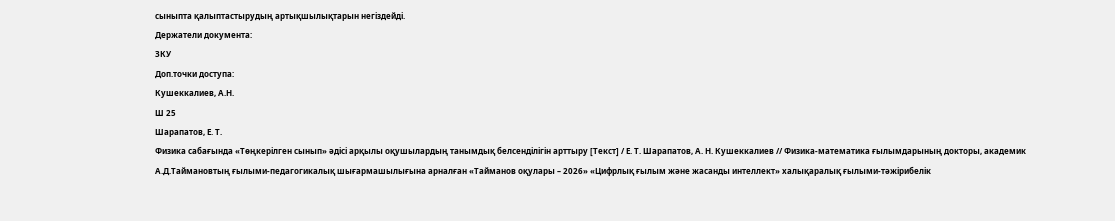сыныпта қалыптастырудың артықшылықтарын негіздейді.
Держатели документа:
ЗКУ
Доп.точки доступа:
Кушеккалиев, А.Н.
Ш 25
Шарапатов, Е. Т.
Физика сабағында «Төңкерілген сынып» әдісі арқылы оқушылардың танымдық белсенділігін арттыру [Текст] / Е. Т. Шарапатов, А. Н. Кушеккалиев // Физика-математика ғылымдарының докторы, академик А.Д.Таймановтың ғылыми-педагогикалық шығармашылығына арналған «Тайманов оқулары – 2026» «Цифрлық ғылым және жасанды интеллект» халықаралық ғылыми-тәжірибелік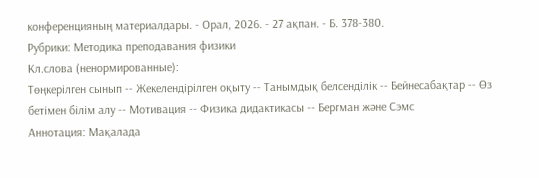конференцияның материалдары. - Орал, 2026. - 27 ақпан. - Б. 378-380.
Рубрики: Методика преподавания физики
Кл.слова (ненормированные):
Төңкерілген сынып -- Жекелендірілген оқыту -- Танымдық белсенділік -- Бейнесабақтар -- Өз бетімен білім алу -- Мотивация -- Физика дидактикасы -- Бергман және Сэмс
Аннотация: Мақалада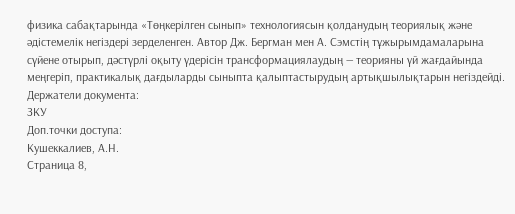физика сабақтарында «Төңкерілген сынып» технологиясын қолданудың теориялық және әдістемелік негіздері зерделенген. Автор Дж. Бергман мен А. Сэмстің тұжырымдамаларына сүйене отырып, дәстүрлі оқыту үдерісін трансформациялаудың — теорияны үй жағдайында меңгеріп, практикалық дағдыларды сыныпта қалыптастырудың артықшылықтарын негіздейді.
Держатели документа:
ЗКУ
Доп.точки доступа:
Кушеккалиев, А.Н.
Страница 8,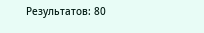Результатов: 80